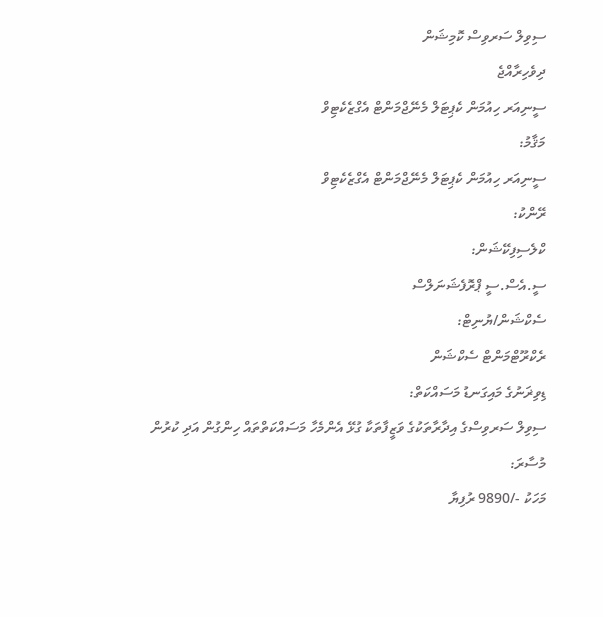ސިވިލް ސަރވިސް ކޮމިޝަން
ދިވެހިރާއްޖެ
ސީނިއަރ ހިއުމަން ކެޕިޓަލް މެނޭޖްމަންޓް އެގްޒެކެޓިވް
މަޤާމު:
ސީނިއަރ ހިއުމަން ކެޕިޓަލް މެނޭޖްމަންޓް އެގްޒެކެޓިވް
ރޭންކު:
ކްލެސިފިކޭޝަން:
ސީ.އެސް.ސީ ޕްރޮފެޝަނަލްސް
ސެކްޝަން/ޔުނިޓް:
ރެކްރޫޓްމަންޓް ސެކްޝަން
ޑިވިޜަނުގެ މައިގަނޑު މަސައްކަތް:
ސިވިލް ސަރވިސްގެ އިދާރާތަކުގެ ވަޒީފާތަކާ ގުޅޭ އެންމެހާ މަސައްކަތްތައް ހިންގުން އަދި ކުރުން
މުސާރަ:
މަހަކު -/9890 ރުފިޔާ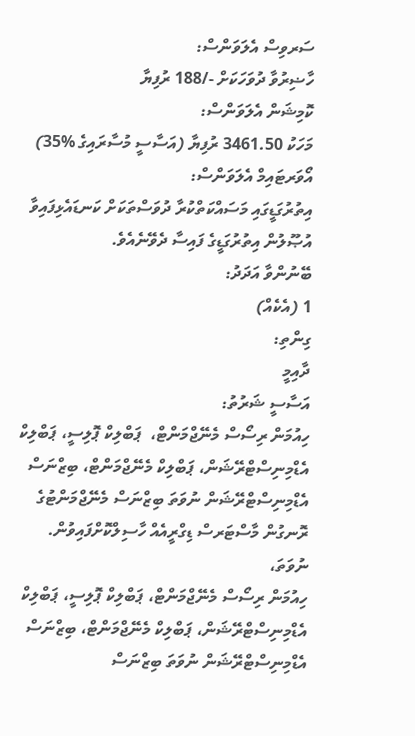ސަރވިސް އެލަވަންސް:
ހާޟިރުވާ ދުވަހަކަށް -/188 ރުފިޔާ
ކޮމިޝަން އެލަވަންސް:
މަހަކު 3461.50 ރުފިޔާ (އަސާސީ މުސާރައިގެ %35)
އޯވަރޓައިމް އެލަވަންސް:
އިތުރުގަޑީގައި މަސައްކަތްކުރާ ދުވަސްތަކަށް ކަނޑައެޅިފައިވާ އުޞޫލުން އިތުރުގަޑީގެ ފައިސާ ދެވޭނެއެވެ.
ބޭނުންވާ އަދަދު:
1 (އެކެއް)
ގިންތި:
ދާއިމީ
އަސާސީ ޝަރުތު:
ހިއުމަން ރިސޯސް މެނޭޖްމަންޓް،  ޕަބްލިކް ޕޮލިސީ، ޕަބްލިކް އެޑްމިނިސްޓްރޭޝަން، ޕަބްލިކް މެނޭޖްމަންޓް، ބިޒްނަސް އެޑްމިނިސްޓްރޭޝަން ނުވަތަ ބިޒްނަސް މެނޭޖްމަންޓުގެ  ރޮނގުން މާސްޓަރސް ޑިގްރީއެއް ހާސިލްކޮށްފައިވުން.
ނުވަތަ،
ހިއުމަން ރިސޯސް މެނޭޖްމަންޓް، ޕަބްލިކް ޕޮލިސީ، ޕަބްލިކް އެޑްމިނިސްޓްރޭޝަން، ޕަބްލިކް މެނޭޖްމަންޓް، ބިޒްނަސް އެޑްމިނިސްޓްރޭޝަން ނުވަތަ ބިޒްނަސް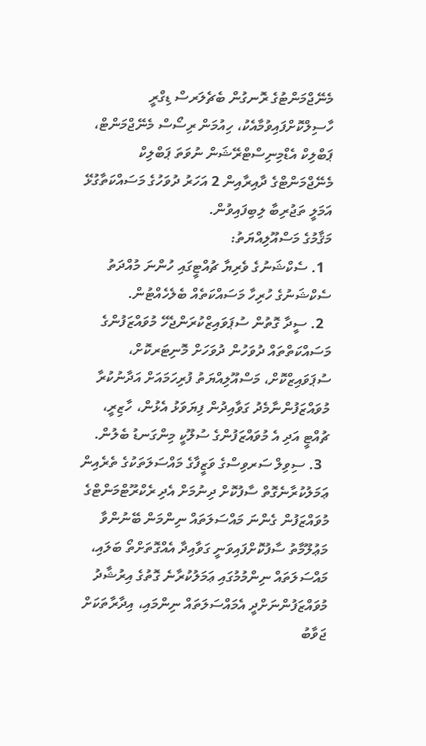މެނޭޖްމަންޓުގެ ރޮނގުން ބެޗެލަރސް ޑިގްރީ ހާސިލްކޮށްފައިވުމާއެކު، ހިއުމަން ރިސޯސް މެނޭޖްމަންޓް، ޕަބްލިކް އެޑްމިނިސްޓްރޭޝަން ނުވަތަ ޕަބްލިކް މެނޭޖްމަންޓްގެ ދާއިރާއިން 2 އަހަރު ދުވަހުގެ މަސައްކަތާގުޅޭ އަމަލީ ތަޖުރިބާ ލިބިފައިވުން.
މަޤާމުގެ މަސްއޫލިއްޔަތު:
  1. ސެކްޝަނުގެ ވެރިޔާ ޗުއްޓީގައި ހުންނަ މުއްދަތު ސެކްޝަނުގެ ހުރިހާ މަސައްކަތެއް ބެލެހެއްޓުން.
  2. ސީދާ ގޮތުން ސުޕަވައިޒްކުރަންޖެހޭ މުވައްޒަފުންގެ މަސައްކަތްތައް ދުވަހުން ދުވަހަށް މޮނިޓަރކޮށް، ސުޕަވައިޒްކޮށް، މަސްއޫލިއްޔަތު ފުރިހަމައަށް އަދާނުކުރާ މުވައްޒަފުންނާމެދު ގަވާއިދުން ފިޔަވަޅު އެޅުން، ހާޒިރީ، ޗުއްޓީ އަދި އެ މުވައްޒަފުންގެ ސުލޫކީ މިންގަނޑު ބެލުން.
  3. ސިވިލް ސަރވިސްގެ ވަޒީފާގެ މައްސަލަތަކުގެ ތެރެއިން ޢަމަލުކުރާނެގޮތް ސާފުކޮށް ދިނުމަށް އެދި ރެކްރޫޓްމަންޓްގެ މުވައްޒަފުން ގެންނަ މައްސަލަތައް ނިންމަން ބޭނުންވާ މަޢުލޫމާތު ސާފުކޮށްފައިވަނީ ގަވާއިދާ އެއްގޮތަށްތޯ ބަލައި، މައްސަލަތައް ނިންމުމުގައި ޢަމަލުކުރާނެ ގޮތުގެ އިރުޝާދު މުވައްޒަފުންނަށްދީ އެމައްސަލަތައް ނިންމައި، އިދާރާތަކަށް ޖަވާބު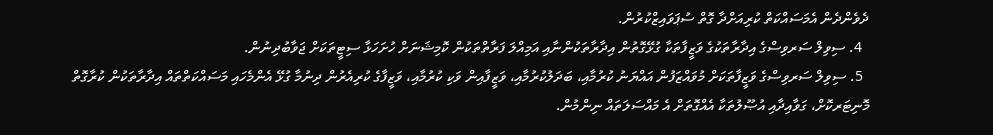ދެވެންދެން އެމަސައްކަތް ކުރިއަށްދާ ގޮތް ސުޕަވައިޒްކުރުން.
  4. ސިވިލް ސަރވިސްގެ އިދާރާތަކުގެ ވަޒީފާތަކާ ގުޅޭގޮތުން އިދާރާތަކުންނާއި އަމިއްލަ ފަރާތްތަކުން ކޮމިޝަނަށް ހުށަހަޅާ ސިޓީތަކަށް ޖަވާބުދިނުން.
  5. ސިވިލް ސަރވިސްގެ ވަޒީފާތަކަށް މުވައްޒަފުން އައްޔަނު ކުރުމާއި، ބަދަލުކުރުމާއި، ވަޒީފާއިން ވަކި ކުރުމާއި، ވަޒީފާގެ ކުރިއެރުން ދިނުމާ ގުޅޭ އެންމެހައި މަސައްކަތްތައް އިދާރާތަކުން ކުރާގޮތް މޮނިޓަރކޮށް، ގަވާއިދާއި އުޞޫލުތަކާ އެއްގޮތަށް އެ މައްސަލަތައް ނިންމުން.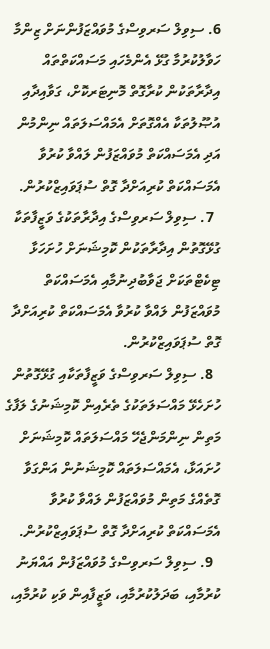6. ސިވިލް ސަރވިސްގެ މުވައްޒަފުންނަށް ޒިންމާ ހަވާލުކުރުމާ ގުޅޭ އެންމެހައި މަސައްކަތްތައް އިދާރާތަކުން ކުރާގޮތް މޮނިޓަރކޮށް، ގަވާއިދާއި އުޞޫލުތަކާ އެއްގޮތަށް އެމައްސަލަތައް ނިންމުން އަދި އެމަސައްކަތް މުވައްޒަފުން ލައްވާ ކުރުވާ އެމަސައްކަތް ކުރިއަށްދާ ގޮތް ސުޕަވައިޒްކުރުން.
  7. ސިވިލް ސަރވިސްގެ އިދާރާތަކުގެ ވަޒީފާތަކާ ގުޅޭގޮތުން އިދާރާތަކުން ކޮމިޝަނަށް ހުށަހަޅާ ޓިކެޓްތަކަށް ޖަވާބުދިނުމާއި އެމަސައްކަތް މުވައްޒަފުން ލައްވާ ކުރުވާ އެމަސައްކަތް ކުރިއަށްދާ ގޮތް ސުޕަވައިޒްކުރުން.
  8. ސިވިލް ސަރވިސްގެ ވަޒީފާތަކާއި ގުޅޭގޮތުން ހުށަހެޅޭ މައްސަލަތަކުގެ ތެރެއިން ކޮމިޝަނުގެ ލަފާގެ މަތިން ނިންމަންޖެހޭ މައްސަލަތައް ކޮމިޝަނަށް ހުށައަޅާ، އެމައްސަލަތައް ކޮމިޝަނުން އަންގަވާ ގޮތެއްގެ މަތިން މުވައްޒަފުން ލައްވާ ކުރުވާ އެމަސައްކަތް ކުރިއަށްދާ ގޮތް ސުޕަވައިޒްކުރުން.
  9. ސިވިލް ސަރވިސްގެ މުވައްޒަފުން އައްޔަނު ކުރުމާއި، ބަދަލުކުރުމާއި، ވަޒީފާއިން ވަކި ކުރުމާއި،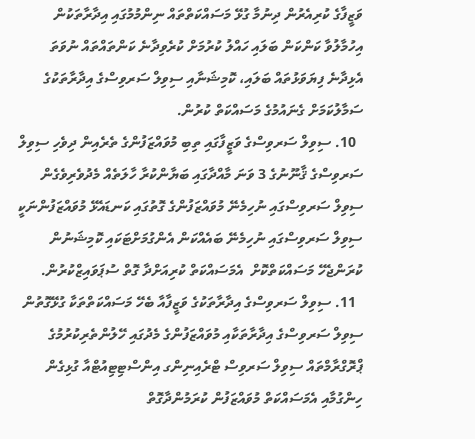ވަޒީފާގެ ކުރިއެރުން ދިނުމާ ގުޅޭ މަސައްކަތްތައް ނިންމުމުގައި އިދާރާތަކުން އިހުމާލުވާ ކަންކަން ބަލައި ހައްލު ކުރުމަށް ކުރެވިދާނެ ކަންތައްތައް ނުވަތަ އެޅިދާނެ ފިޔަވަޅުތައް ބަލައި، ކޮމިޝަނާއި ސިވިލް ސަރވިސްގެ އިދާރާތަކުގެ ސަމާލުކަމަށް ގެނައުމުގެ މަސައްކަތް ކުރުން.
  10. ސިވިލް ސަރވިސްގެ ވަޒީފާގައި ތިބި މުވައްޒަފުންގެ ތެރެއިން ދިވެހި ސިވިލް ސަރވިސްގެ ޤާނޫނުގެ 3 ވަނަ މާއްދާގައި ބަޔާންކުރާ ހާލަތެއް މެދުވެރިވެގެން ސިވިލް ސަރވިސްގައި ނުހިމެނޭ މުވައްޒަފުންގެ ގޮތުގައި ކަނޑައެޅޭ މުވައްޒަފުންނަކީ ސިވިލް ސަރވިސްގައި ނުހިމެނޭ ބައެއްކަން އެންގުމަށްޓަކައި ކޮމިޝަނުން ކުރަންޖެހޭ މަސައްކަތްކޮށް  އެމަސައްކަތް ކުރިއަށްދާ ގޮތް ސުޕަވައިޒްކުރުން.
  11. ސިވިލް ސަރވިސްގެ އިދާރާތަކުގެ ވަޒީފާއާ ބެހޭ މަސައްކަތްތަކާ ގުޅޭގޮތުން ސިވިލް ސަރވިސްގެ އިދާރާތަކާއި މުވައްޒަފުންގެ މެދުގައި ހޭލުންތެރިކުރުމުގެ ޕްރޮގްރާމްތައް ސިވިލް ސަރވިސް ޓްރެއިނިންގ އިންސްޓިޓިއުޓްއާ ގުޅިގެން ހިންގުމާއި އެމަސައްކަތް މުވައްޒަފުން ކުރަމުންދާގޮތް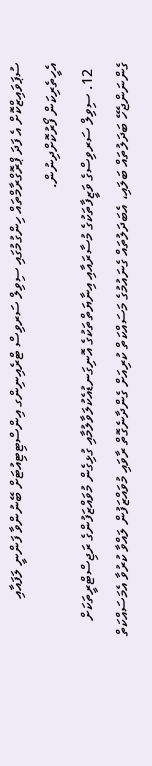ސުޕަވައިޒްކޮށް އެ ފަދަ ޕްރޮގްރާމްތައް ހިންގުމުގައި ސިވިލް ސަރވިސް ޓްރެއިނިންގ އިންސްޓިޓިއުޓަށް ބޭނުންވާ ފަންނީ ލަފައާއި އެހީތެރިކަން ފޯރުކޮށްދިނުން.
  12. ސިވިލް ސަރވިސްގެ ވަޒީފާތަކުގެ މުސާރައާއި އިނާޔަތްތަކުގެ އޮނިގަނޑުއެކުލަވާލުމާއި ގުޅިގެން މުވައްޒަފުންގެ ރަޖިސްޓްރީތަކަށް ގެންނަންޖެހޭ ބަދަލުތައް ބަލައި، އެބަދަލުތައް ގެނައުމުގެ މަސައްކަތް ކުރިއަށް ގެންދާނެގޮތް ރާވައި މުވައްޒަފުން ލައްވާ ކުރުވާ އެމަސައްކަތް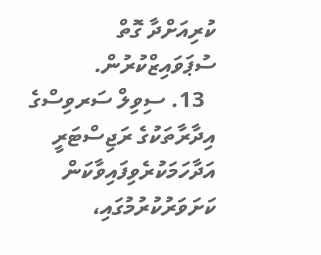ކުރިއަށްދާ ގޮތް ސުޕަވައިޒްކުރުން.
  13. ސިވިލް ސަރވިސްގެ އިދާރާތަކުގެ ރަޖިސްޓަރީ އަދާހަމަކުރެވިފައިވާކަން ކަށަވަރުކުރުމުގައި،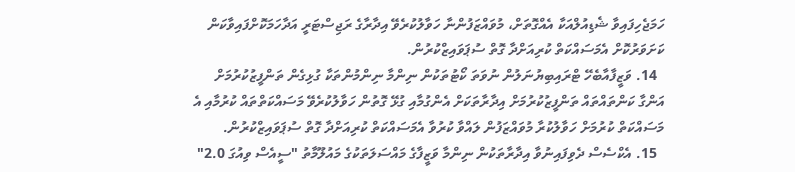ހަމަޖެހިފައިވާ ޝެޑިއުލްއަކާ އެއްގޮތަށް، މުވައްޒަފުންނާ ހަވާލުކުރެވޭ އިދާރާގެ ރަޖިސްޓަރީ އަދާހަމަކޮށްފައިވާކަން ކަށަވަރުކޮށް އެމަސައްކަތް ކުރިއަށްދާ ގޮތް ސުޕަވައިޒްކުރުން.
  14. ވަޒީފާއާބެހޭ ޓްރައިބިޔުނަލުން ނުވަތަ ކޯޓުތަކުން ނިންމާ ނިންމުންތަކާ ގުޅިގެން ތަންފީޒުކުރުމަށް އަންގާ ކަންތައްތައް ތަންފީޒުކުރުމަށް އިދާރާތަކަށް އެންގުމާއި ގުޅޭ ގޮތުން ހަވާލުކުރެވޭ މަސައްކަތްތައް ކުރުމާއި އެ މަސައްކަތް ކުރުމަށް ހަވާލުކުރާ މުވައްޒަފުން ލައްވާ ކުރުވާ އެމަސައްކަތް ކުރިއަށްދާ ގޮތް ސުޕަވައިޒްކުރުން.
  15. އެކްސެސް ދެވިފައިނުވާ އިދާރާތަކުން ނިންމާ ވަޒީފާގެ މައްސަލަތަކުގެ މައުލޫމާތު "ސީއެސް ވިއުގަ 2.0"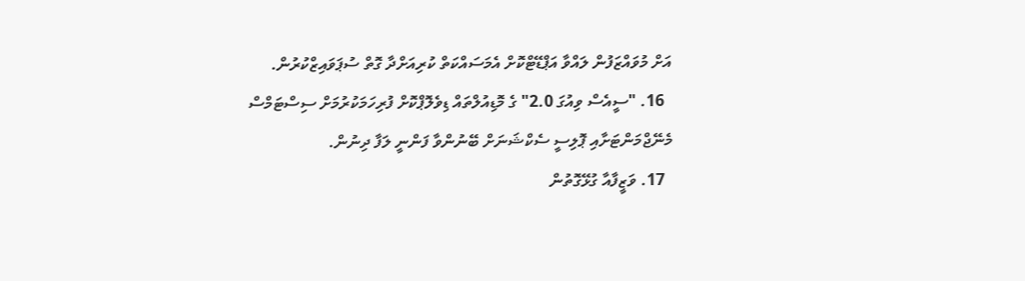އަށް މުވައްޒަފުން ލައްވާ އަޕްޑޭޓްކޮށް އެމަސައްކަތް ކުރިއަށްދާ ގޮތް ސުޕަވައިޒްކުރުން.
  16. "ސީއެސް ވިއުގަ 2.0" ގެ މޮޑިއުލްތައް ޑިވެލޮޕްކޮށް ފުރިހަމަކުރުމަށް ސިސްޓަމްސް މެނޭޖްމަންޓަށާއި ޕޮލިސީ ސެކްޝަނަށް ބޭނުންވާ ފަންނީ ލަފާ ދިނުން.
  17. ވަޒީފާއާ ގުޅޭގޮތުން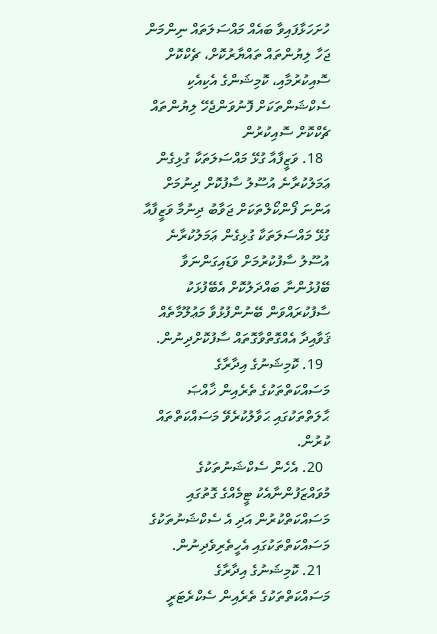ހުށަހަޅާފައިވާ ބައެއް މައްސަލަތައް ނިންމަން ޖަހާ ލިޔުންތައް ތައްޔާރުކޮށް، ޗެކްކޮށް ސޮއިކުރުމާއި، ކޮމިޝަންގެ އެކިއެކި ސެކްޝަންތަކަށް ފޮނުވަންޖެހޭ ލިޔުންތައް ޗެކްކޮށް ސޮއިކުރުން
  18. ވަޒީފާއާ ގުޅޭ މައްސަލަތަކާ ގުޅިގެން ޢަމަލުކުރާނެ އުސޫލު ސާފުކޮށް ދިނުމަށް އަންނަ ފޯންކޯލްތަކަށް ޖަވާބު ދިނުމާ ވަޒީފާއާ ގުޅޭ މައްސަލަތަކާ ގުޅިގެން ޢަމަލުކުރާނެ އުސޫލު ސާފުކުރުމަށް ވަޑައިގަންނަވާ ބޭފުޅުންނާ ބައްދަލުކޮށް އެބޭފުޅަކު ސާފުކުރައްވަން ބޭނުންފުޅުވާ މަޢުލޫމާތެއް ޤަވާއިދާ އެއްގޮތްވާގޮތައް ސާފުކޮށްދިނުން.
  19. ކޮމިޝަނުގެ އިދާރާގެ މަސައްކަތްތަކުގެ ތެރެއިން ޚާއްޞަ ޙާލަތްތަކުގައި ޙަވާލުކުރެވޭ މަސައްކަތްތައް ކުރުން.
  20. އެހެން ސެކްޝަނުތަކުގެ މުވައްޒަފުންނާއެކު ޓީމެއްގެ ގޮތުގައި މަސައްކަތްކުރުން އަދި އެ ސެކްޝަނުތަކުގެ މަސައްކަތްތަކުގައި އެހީތެރިވެދިނުން.
  21. ކޮމިޝަނުގެ އިދާރާގެ މަސައްކަތްތަކުގެ ތެރެއިން ސެކްރެޓަރީ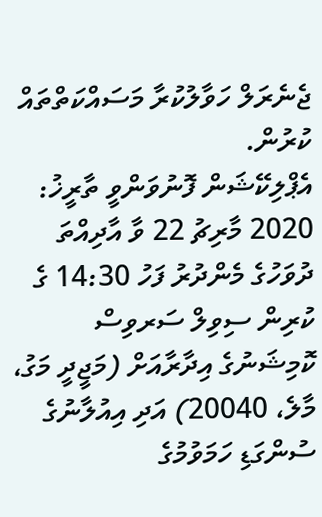ޖެނެރަލް ހަވާލުކުރާ މަސައްކަތްތައް ކުރުން.
އެޕްލިކޭޝަން ފޮނުވަންވީ ތާރީޚު:
2020 މާރިޗު 22 ވާ އާދިއްތަ ދުވަހުގެ މެންދުރު ފަހު 14:30 ގެ ކުރިން ސިވިލް ސަރވިސް ކޮމިޝަނުގެ އިދާރާއަށް (މަޖީދީ މަގު، މާލެ، 20040) އަދި އިއުލާނުގެ ސުންގަޑި ހަމަވުމުގެ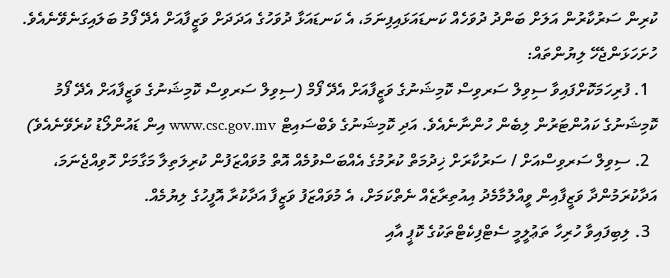ކުރިން ސަރުކާރުން އަލަށް ބަންދު ދުވަހެއް ކަނޑައަޅައިފިނަމަ، އެ ކަނޑައަޅާ ދުވަހުގެ އަދަދަށް ވަޒީފާއަށް އެދޭ ފޯމު ބަލައިގަނެވޭނެއެވެ.
ހުށަހަޅަންޖެހޭ ލިޔުންތައް:
  1. ފުރިހަމަކޮށްފައިވާ ސިވިލް ސަރވިސް ކޮމިޝަނުގެ ވަޒީފާއަށް އެދޭ ފޯމް (ސިވިލް ސަރވިސް ކޮމިޝަނުގެ ވަޒީފާއަށް އެދޭ ފޯމު ކޮމިޝަނުގެ ކައުންޓަރުން ލިބެން ހުންނާނެއެވެ. އަދި ކޮމިޝަނުގެ ވެބްސައިޓް www.csc.gov.mv އިން ޑައުންލޯޑު ކުރެވޭނެއެވެ)
  2. ސިވިލް ސަރވިސްއަށް / ސަރުކާރަށް ޚިދުމަތް ކުރުމުގެ އެއްބަސްވުމެއް އޮތް މުވައްޒަފުން ކުރިލަތިލާ މަގާމަށް ހޮވިއްޖެނަމަ، އަދާކުރަމުންދާ ވަޒީފާއިން ވީއްލުމާމެދު އިއުތިރާޒެއް ނެތްކަމަށް، އެ މުވައްޒަފު ވަޒީފާ އަދާކުރާ އޮފީހުގެ ލިޔުމެއް.
  3. ލިބިފައިވާ ހުރިހާ ތަޢުލީމީ ސެޓްފިކެޓްތަކުގެ ކޮޕީ އާއި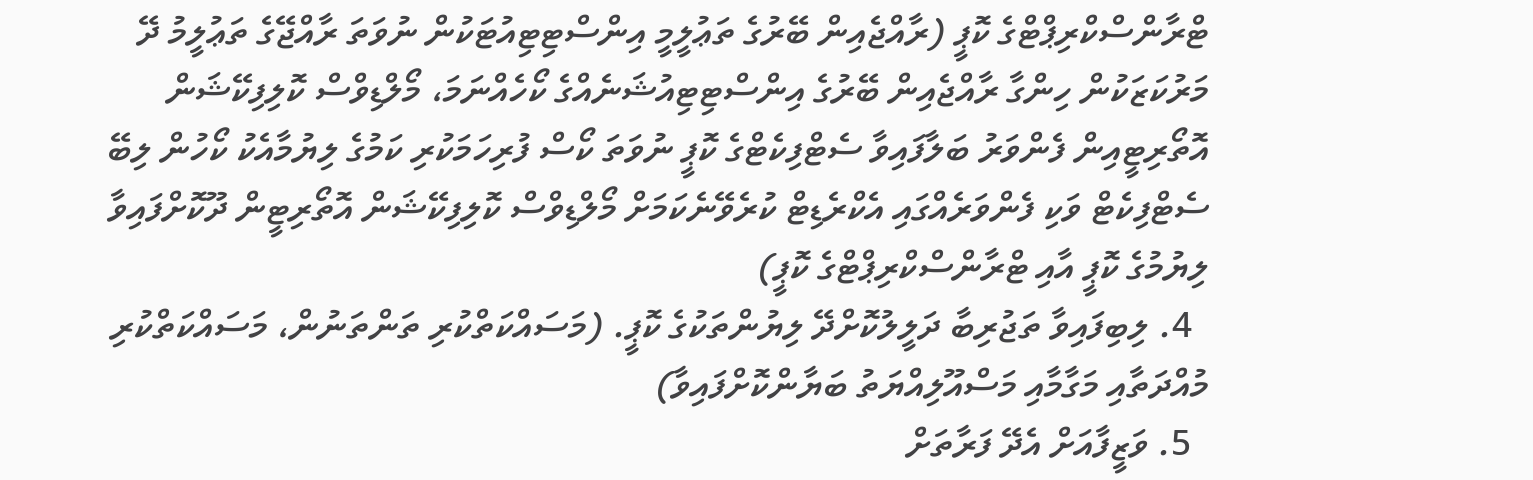ޓްރާންސްކްރިޕްޓްގެ ކޮޕީ (ރާއްޖެއިން ބޭރުގެ ތަޢުލީމީ އިންސްޓިޓިއުޓަކުން ނުވަތަ ރާއްޖޭގެ ތަޢުލީމު ދޭ މަރުކަޒަކުން ހިންގާ ރާއްޖެއިން ބޭރުގެ އިންސްޓިޓިއުޝަނެއްގެ ކޯހެއްނަމަ، މޯލްޑިވްސް ކޮލިފިކޭޝަން އޮތޯރިޓީއިން ފެންވަރު ބަލާފައިވާ ސެޓްފިކެޓްގެ ކޮޕީ ނުވަތަ ކޯސް ފުރިހަމަކުރި ކަމުގެ ލިޔުމާއެކު ކޯހުން ލިބޭ ސެޓްފިކެޓް ވަކި ފެންވަރެއްގައި އެކްރެޑިޓް ކުރެވޭނެކަމަށް މޯލްޑިވްސް ކޮލިފިކޭޝަން އޮތޯރިޓީން ދޫކޮށްފައިވާ ލިޔުމުގެ ކޮޕީ އާއި ޓްރާންސްކްރިޕްޓްގެ ކޮޕީ)
  4. ލިބިފައިވާ ތަޖުރިބާ ދަލީލުކޮށްދޭ ލިޔުންތަކުގެ ކޮޕީ. (މަސައްކަތްކުރި ތަންތަނުން، މަސައްކަތްކުރި މުއްދަތާއި މަގާމާއި މަސްއޫލިއްޔަތު ބަޔާންކޮށްފައިވާ)
  5. ވަޒީފާއަށް އެދޭ ފަރާތަށް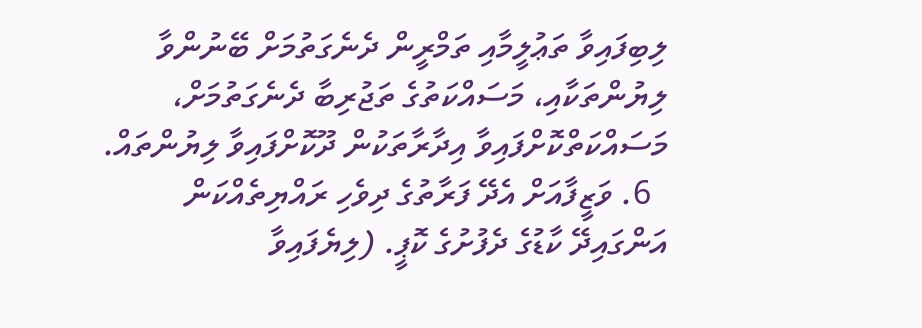ލިބިފައިވާ ތަޢުލީމާއި ތަމްރީން ދެނެގަތުމަށް ބޭނުންވާ ލިޔުންތަކާއި، މަސައްކަތުގެ ތަޖުރިބާ ދެނެގަތުމަށް، މަސައްކަތްކޮށްފައިވާ އިދާރާތަކުން ދޫކޮށްފައިވާ ލިޔުންތައް.
  6. ވަޒީފާއަށް އެދޭ ފަރާތުގެ ދިވެހި ރައްޔިތެއްކަން އަންގައިދޭ ކާޑުގެ ދެފުށުގެ ކޮޕީ. (ލިޔެފައިވާ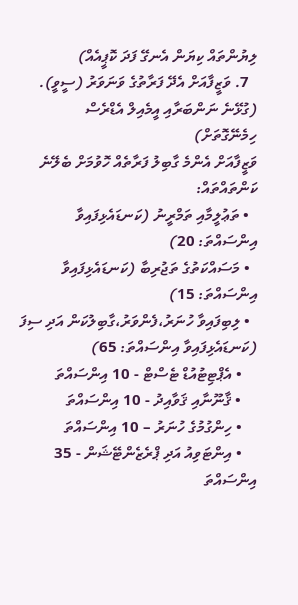ލިޔުންތައް ކިޔަން އެނގޭ ފަދަ ކޮޕީއެއް)
  7. ވަޒީފާއަށް އެދޭ ފަރާތުގެ ވަނަވަރު (ސީވީ). (ގުޅޭނެ ނަންބަރާއި އީމެއިލް އެޑްރެސް ހިމެނޭގޮތަށް)
ވަޒީފާއަށް އެންމެ ގާބިލު ފަރާތެއް ހޮވުމަށް ބެލޭނެ ކަންތައްތައް:
  • ތަޢުލީމާއި ތަމްރީނު (ކަނޑައެޅިފައިވާ އިންސައްތަ: 20)
  • މަސައްކަތުގެ ތަޖުރިބާ (ކަނޑައެޅިފައިވާ އިންސައްތަ: 15)
  • ލިބިފައިވާ ހުނަރު،ފެންވަރު،ގާބިލުކަން އަދި ސިފަ (ކަނޑައެޅިފައިވާ އިންސައްތަ: 65)
    • އެޕްޓިޓުއުޑް ޓެސްޓް - 10 އިންސައްތަ
    • ޤާނޫނާއި ޤަވާއިދު - 10 އިންސައްތަ
    • ހިންގުމުގެ ހުނަރު – 10 އިންސައްތަ
    • އިންޓަވިއު އަދި ޕްރެޒެންޓޭޝަން - 35 އިންސައްތަ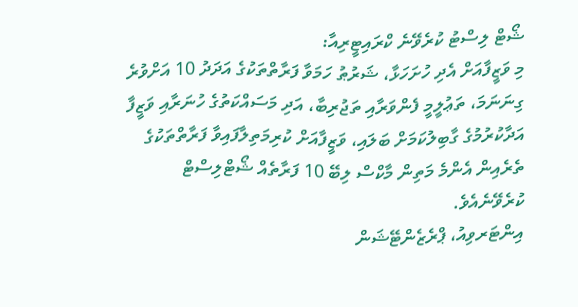ޝޯޓް ލިސްޓު ކުރެވޭނެ ކްރައިޓީރިއާ:
މި ވަޒީފާއަށް އެދި ހުށަހަޅާ، ޝަރުޠު ހަމަވާ ފަރާތްތަކުގެ އަދަދު 10 އަށްވުރެ ގިނަނަމަ، ތަޢުލީމީ ފެންވަރާއި ތަޖުރިބާ، އަދި މަސައްކަތުގެ ހުނަރާއި ވަޒީފާ އަދާކުރުމުގެ ގާބިލުކަމަށް ބަލައި، ވަޒީފާއަށް ކުރިމަތިލާފައިވާ ފަރާތްތަކުގެ ތެރެއިން އެންމެ މަތިން މާކްސް ލިބޭ 10 ފަރާތެއް ޝޯޓްލިސްޓް ކުރެވޭނެއެވެ.
އިންޓަރވިއު، ޕްރެޒެންޓޭޝަން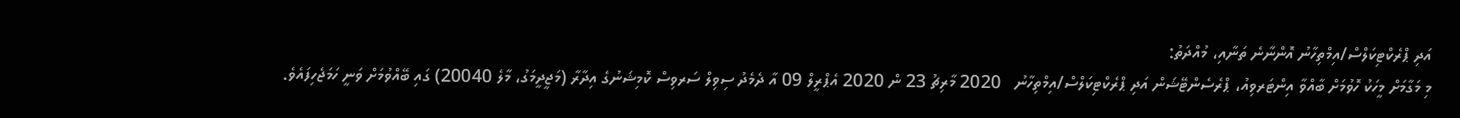އަދި ޕްރެކްޓިކަލްސް/އިމްތިހާނު އޮންނާނެ ތަނާއި، މުއްދަތު:
މި މަގާމަށް މީހަކު ހޮވުމަށް ބާއްވާ އިންޓަރވިއު، ޕްރެސެންޓޭޝަން އަދި ޕްރެކްޓިކަލްސް/އިމްތިހާނު   2020 މާރިޗު 23 ން 2020 އެޕްރީލް 09 އާ ދެމެދު ސިވިލް ސަރވިސް ކޮމިޝަނުގެ އިދާރާ (މަޖީދީމަގު، މާލެ 20040) ގައި ބޭއްވުމަށް ވަނީ ހަމަޖެހިފައެވެ.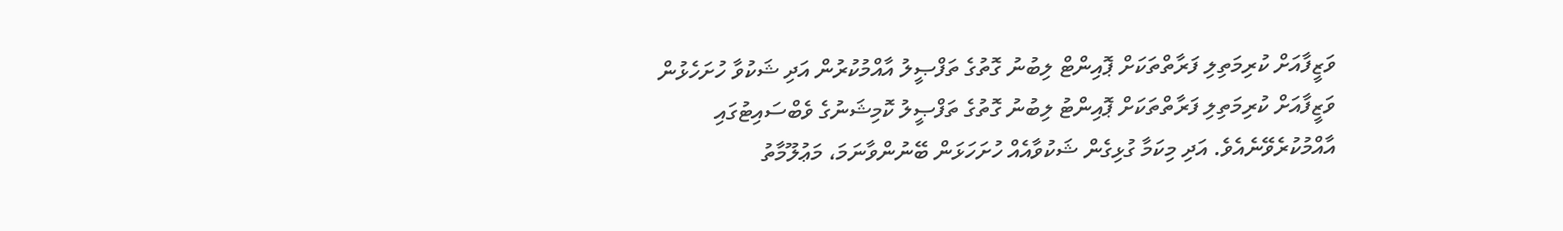ވަޒީފާއަށް ކުރިމަތިލި ފަރާތްތަކަށް ޕޮއިންޓް ލިބުނު ގޮތުގެ ތަފްޞީލު އާއްމުކުރުން އަދި ޝަކުވާ ހުށަހެޅުން
ވަޒީފާއަށް ކުރިމަތިލި ފަރާތްތަކަށް ޕޮއިންޓު ލިބުނު ގޮތުގެ ތަފްޞީލު ކޮމިޝަނުގެ ވެބްސައިޓުގައި އާއްމުކުރެވޭނެއެވެ. އަދި މިކަމާ ގުޅިގެން ޝަކުވާއެއް ހުށަހަޅަން ބޭނުންވާނަމަ، މަޢުލޫމާތު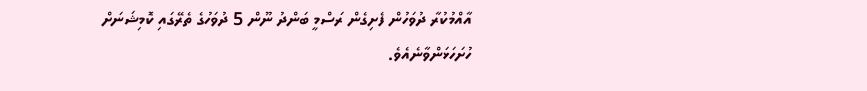އާއްމުކުރާ ދުވަހުން ފެށިގެން ރަސްމީ ބަންދު ނޫން 5 ދުވަހުގެ ތެރޭގައި ކޮމިޝަނަށް ހުށަހަޅަންވާނެއެވެ.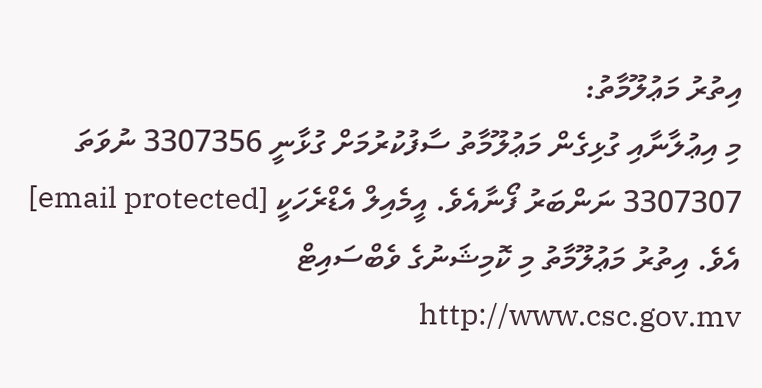އިތުރު މަޢުލޫމާތު:
މި އިޢުލާނާއި ގުޅިގެން މަޢުލޫމާތު ސާފުކުރުމަށް ގުޅާނީ 3307356 ނުވަތަ 3307307 ނަންބަރު ފޯނާއެވެ. އީމެއިލް އެޑްރެހަކީ [email protected] އެވެ. އިތުރު މަޢުލޫމާތު މި ކޮމިޝަނުގެ ވެބްސައިޓް http://www.csc.gov.mv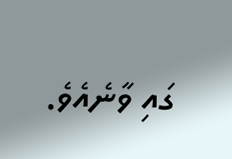ގައި ވާނެއެވެ.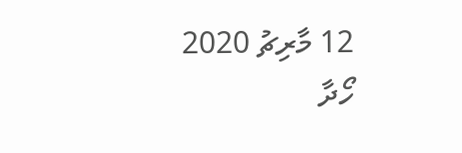12 މާރިޗު 2020
ހޯދާ